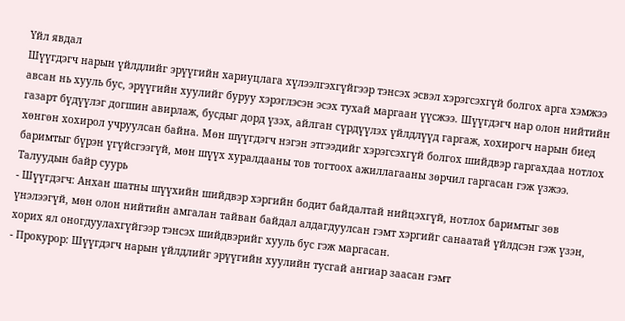Үйл явдал
Шүүгдэгч нарын үйлдлийг эрүүгийн хариуцлага хүлээлгэхгүйгээр тэнсэх эсвэл хэрэгсэхгүй болгох арга хэмжээ авсан нь хууль бус, эрүүгийн хуулийг буруу хэрэглэсэн эсэх тухай маргаан үүсжээ. Шүүгдэгч нар олон нийтийн газарт бүдүүлэг догшин авирлаж, бусдыг дорд үзэх, айлган сүрдүүлэх үйлдлүүд гаргаж, хохирогч нарын биед хөнгөн хохирол учруулсан байна. Мөн шүүгдэгч нэгэн этгээдийг хэрэгсэхгүй болгох шийдвэр гаргахдаа нотлох баримтыг бүрэн үгүйсгээгүй, мөн шүүх хуралдааны тов тогтоох ажиллагааны зөрчил гаргасан гэж үзжээ.
Талуудын байр суурь
- Шүүгдэгч: Анхан шатны шүүхийн шийдвэр хэргийн бодит байдалтай нийцэхгүй, нотлох баримтыг зөв үнэлээгүй, мөн олон нийтийн амгалан тайван байдал алдагдуулсан гэмт хэргийг санаатай үйлдсэн гэж үзэн, хорих ял оногдуулахгүйгээр тэнсэх шийдвэрийг хууль бус гэж маргасан.
- Прокурор: Шүүгдэгч нарын үйлдлийг эрүүгийн хуулийн тусгай ангиар заасан гэмт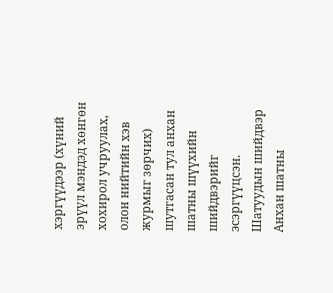хэргүүдээр (хүний эрүүл мэндэд хөнгөн хохирол учруулах, олон нийтийн хэв журмыг зөрчих) шутгасан тул анхан шатны шүүхийн шийдвэрийг эсэргүүцсэн.
Шатуудын шийдвэр
Анхан шатны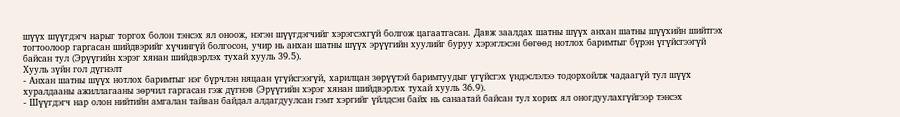шүүх шүүгдэгч нарыг торгох болон тэнсэх ял оноож, нэгэн шүүгдэгчийг хэрэгсэхгүй болгож цагаатгасан. Давж заалдах шатны шүүх анхан шатны шүүхийн шийтгэх тогтоолоор гаргасан шийдвэрийг хүчингүй болгосон, учир нь анхан шатны шүүх эрүүгийн хуулийг буруу хэрэглэсэн бөгөөд нотлох баримтыг бүрэн үгүйсгээгүй байсан тул (Эрүүгийн хэрэг хянан шийдвэрлэх тухай хууль 39.5).
Хууль зүйн гол дүгнэлт
- Анхан шатны шүүх нотлох баримтыг нэг бүрчлэн няцаан үгүйсгээгүй, харилцан зөрүүтэй баримтуудыг үгүйсгэх үндэслэлээ тодорхойлж чадаагүй тул шүүх хуралдааны ажиллагааны зөрчил гаргасан гэж дүгнэв (Эрүүгийн хэрэг хянан шийдвэрлэх тухай хууль 36.9).
- Шүүгдэгч нар олон нийтийн амгалан тайван байдал алдагдуулсан гэмт хэргийг үйлдсэн байх нь санаатай байсан тул хорих ял оногдуулахгүйгээр тэнсэх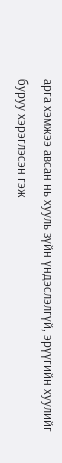арга хэмжээ авсан нь хууль зүйн үндэслэлгүй, эрүүгийн хуулийг буруу хэрэглэсэн гэж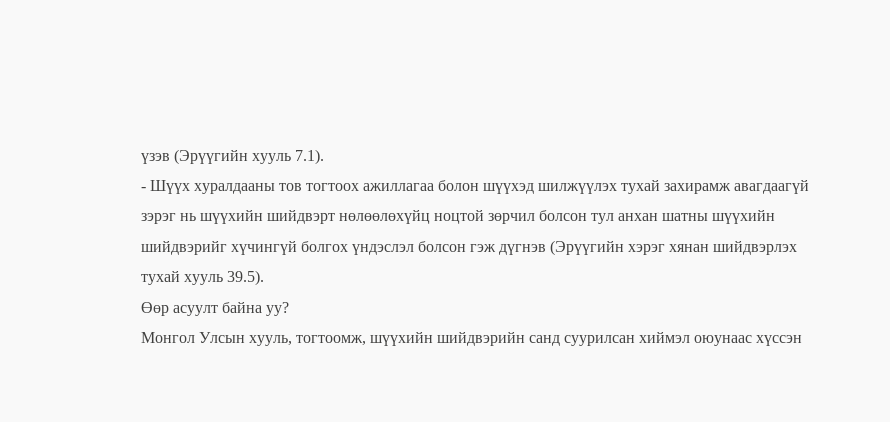үзэв (Эрүүгийн хууль 7.1).
- Шүүх хуралдааны тов тогтоох ажиллагаа болон шүүхэд шилжүүлэх тухай захирамж авагдаагүй зэрэг нь шүүхийн шийдвэрт нөлөөлөхүйц ноцтой зөрчил болсон тул анхан шатны шүүхийн шийдвэрийг хүчингүй болгох үндэслэл болсон гэж дүгнэв (Эрүүгийн хэрэг хянан шийдвэрлэх тухай хууль 39.5).
Өөр асуулт байна уу?
Монгол Улсын хууль, тогтоомж, шүүхийн шийдвэрийн санд суурилсан хиймэл оюунаас хүссэн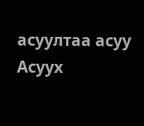асуултаа асуу
Асуух